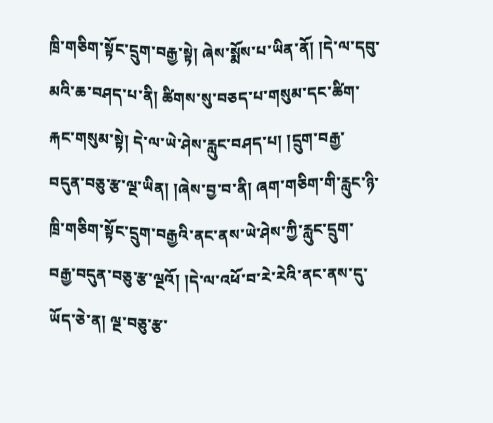ཁྲི་གཅིག་སྟོང་དྲུག་བརྒྱ་སྟེ། ཞེས་སྨོས་པ་ཡིན་ནོ། །དེ་ལ་དབུ་མའི་ཆ་བཤད་པ་ནི། ཚིགས་སུ་བཅད་པ་གསུམ་དང་ཚིག་རྐང་གསུམ་སྟེ། དེ་ལ་ཡེ་ཤེས་རླུང་བཤད་པ། །དྲུག་བརྒྱ་བདུན་བཅུ་རྩ་ལྔ་ཡིན། །ཞེས་བྱ་བ་ནི། ཞག་གཅིག་གི་རླུང་ཉི་ཁྲི་གཅིག་སྟོང་དྲུག་བརྒྱའི་ནང་ནས་ཡེ་ཤེས་ཀྱི་རླུང་དྲུག་བརྒྱ་བདུན་བཅུ་རྩ་ལྔའོ། །དེ་ལ་འཕོ་བ་རེ་རེའི་ནང་ནས་དུ་ཡོད་ཅེ་ན། ལྔ་བཅུ་རྩ་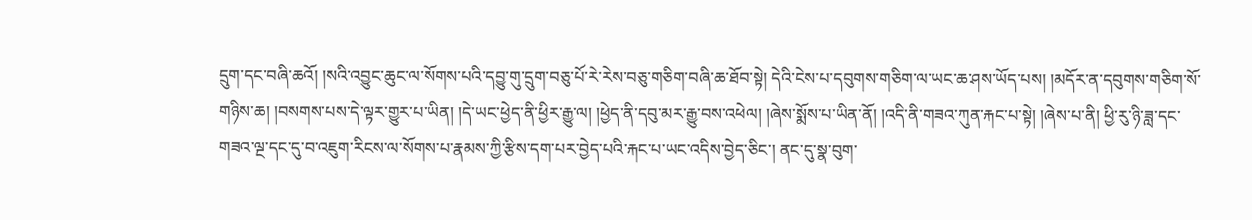དྲུག་དང་བཞི་ཆའོ། །སའི་འབྱུང་ཆུང་ལ་སོགས་པའི་དབྱུ་གུ་དྲུག་བཅུ་པོ་རེ་རེས་བཅུ་གཅིག་བཞི་ཆ་ཐོབ་སྟེ། དེའི་ངེས་པ་དབུགས་གཅིག་ལ་ཡང་ཆ་ཤས་ཡོད་པས། །མདོར་ན་དབུགས་གཅིག་སོ་གཉིས་ཆ། །བསགས་པས་དེ་ལྟར་གྱུར་པ་ཡིན། །དེ་ཡང་ཕྱེད་ནི་ཕྱིར་རྒྱུ་ལ། །ཕྱེད་ནི་དབུ་མར་རྒྱུ་བས་འཕེལ། །ཞེས་སྨོས་པ་ཡིན་ནོ། །འདི་ནི་གཟའ་ཀུན་རྐང་པ་སྟེ། །ཞེས་པ་ནི། ཕྱི་རུ་ཉི་ཟླ་དང་གཟའ་ལྔ་དང་དུ་བ་འཇུག་རིངས་ལ་སོགས་པ་རྣམས་ཀྱི་རྩིས་དག་པར་བྱེད་པའི་རྐང་པ་ཡང་འདིས་བྱེད་ཅིང་། ནང་དུ་སྣ་བུག་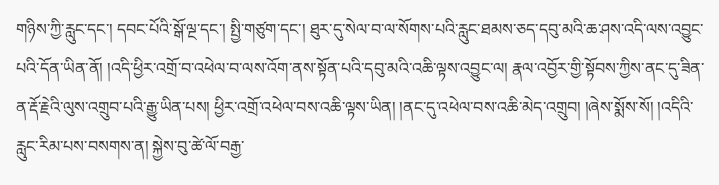གཉིས་ཀྱི་རླུང་དང་། དབང་པོའི་སྒོ་ལྔ་དང་། སྤྱི་གཙུག་དང་། ཐུར་དུ་སེལ་བ་ལ་སོགས་པའི་རླུང་ཐམས་ཅད་དབུ་མའི་ཆ་ཤས་འདི་ལས་འབྱུང་པའི་དོན་ཡིན་ནོ། །འདི་ཕྱིར་འགྲོ་བ་འཕེལ་བ་ལས་འོག་ནས་སྟོན་པའི་དབུ་མའི་འཆི་ལྟས་འབྱུང་ལ། རྣལ་འབྱོར་གྱི་སྟོབས་ཀྱིས་ནང་དུ་ཟིན་ན་རྡོ་རྗེའི་ལུས་འགྲུབ་པའི་རྒྱུ་ཡིན་པས། ཕྱིར་འགྲོ་འཕེལ་བས་འཆི་ལྟས་ཡིན། །ནང་དུ་འཕེལ་བས་འཆི་མེད་འགྲུབ། །ཞེས་སྨོས་སོ། །འདིའི་རླུང་རིམ་པས་བསགས་ན། སྐྱེས་བུ་ཚེ་ལོ་བརྒྱ་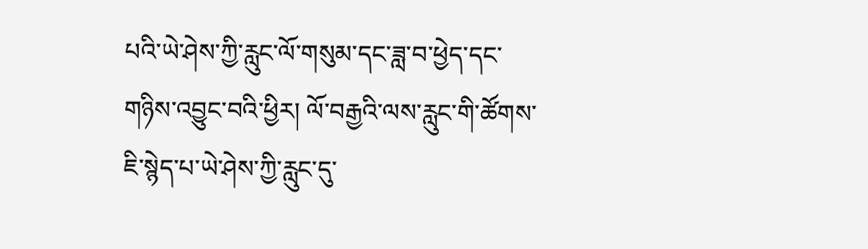པའི་ཡེ་ཤེས་ཀྱི་རླུང་ལོ་གསུམ་དང་ཟླ་བ་ཕྱེད་དང་གཉིས་འབྱུང་བའི་ཕྱིར། ལོ་བརྒྱའི་ལས་རླུང་གི་ཚོགས་ཇི་སྙེད་པ་ཡེ་ཤེས་ཀྱི་རླུང་དུ་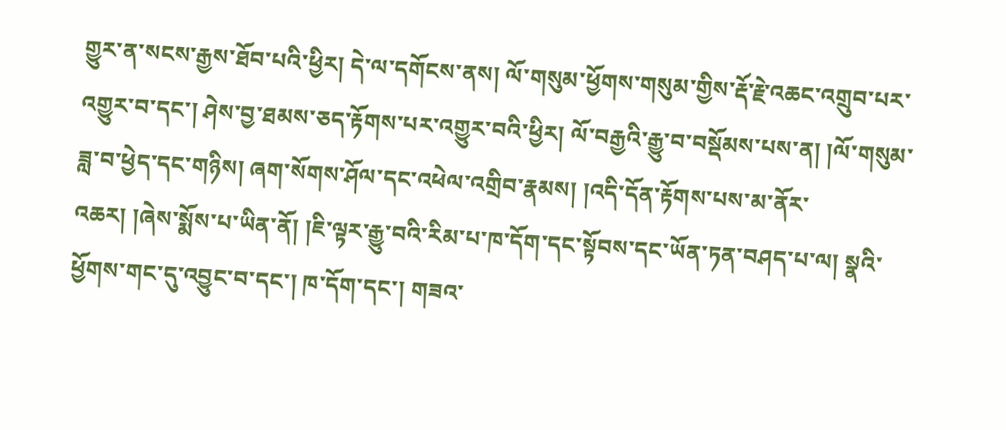གྱུར་ན་སངས་རྒྱས་ཐོབ་པའི་ཕྱིར། དེ་ལ་དགོངས་ནས། ལོ་གསུམ་ཕྱོགས་གསུམ་གྱིས་རྡོ་རྗེ་འཆང་འགྲུབ་པར་འགྱུར་བ་དང་། ཤེས་བྱ་ཐམས་ཅད་རྟོགས་པར་འགྱུར་བའི་ཕྱིར། ལོ་བརྒྱའི་རྒྱུ་བ་བསྡོམས་པས་ན། །ལོ་གསུམ་ཟླ་བ་ཕྱེད་དང་གཉིས། ཞག་སོགས་ཤོལ་དང་འཕེལ་འགྲིབ་རྣམས། །འདི་དོན་རྟོགས་པས་མ་ནོར་འཆར། །ཞེས་སྨོས་པ་ཡིན་ནོ། །ཇི་ལྟར་རྒྱུ་བའི་རིམ་པ་ཁ་དོག་དང་སྟོབས་དང་ཡོན་ཏན་བཤད་པ་ལ། སྣའི་ཕྱོགས་གང་དུ་འབྱུང་བ་དང་། ཁ་དོག་དང་། གཟའ་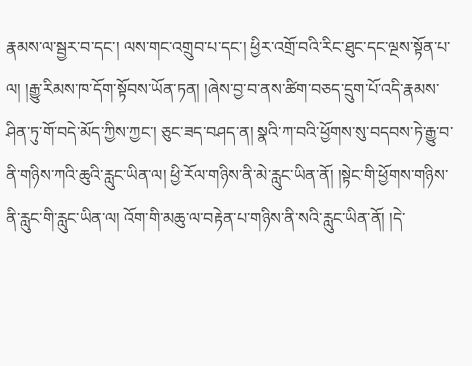རྣམས་ལ་སྦྱར་བ་དང་། ལས་གང་འགྲུབ་པ་དང་། ཕྱིར་འགྲོ་བའི་རིང་ཐུང་དང་ལྔས་སྟོན་པ་ལ། །རྒྱུ་རིམས་ཁ་དོག་སྟོབས་ཡོན་ཏན། །ཞེས་བྱ་བ་ནས་ཚིག་བཅད་དྲུག་པོ་འདི་རྣམས་ཤིན་ཏུ་གོ་བདེ་མོད་ཀྱིས་ཀྱང་། ཅུང་ཟད་བཤད་ན། སྣའི་ཀ་བའི་ཕྱོགས་སུ་བདབས་ཏེ་རྒྱུ་བ་ནི་གཉིས་ཀའི་ཆུའི་རླུང་ཡིན་ལ། ཕྱི་རོལ་གཉིས་ནི་མེ་རླུང་ཡིན་ནོ། །སྟེང་གི་ཕྱོགས་གཉིས་ནི་རླུང་གི་རླུང་ཡིན་ལ། འོག་གི་མཆུ་ལ་བརྟེན་པ་གཉིས་ནི་སའི་རླུང་ཡིན་ནོ། །དེ་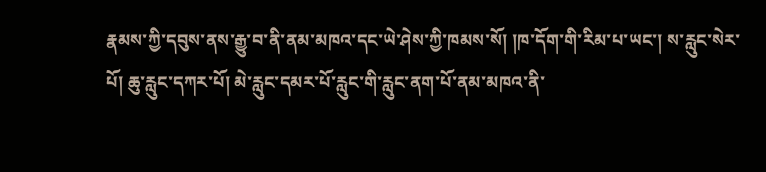རྣམས་ཀྱི་དབུས་ནས་རྒྱུ་བ་ནི་ནམ་མཁའ་དང་ཡེ་ཤེས་ཀྱི་ཁམས་སོ། །ཁ་དོག་གི་རིམ་པ་ཡང་། ས་རླུང་སེར་པོ། ཆུ་རླུང་དཀར་པོ། མེ་རླུང་དམར་པོ་རླུང་གི་རླུང་ནག་པོ་ནམ་མཁའ་ནི་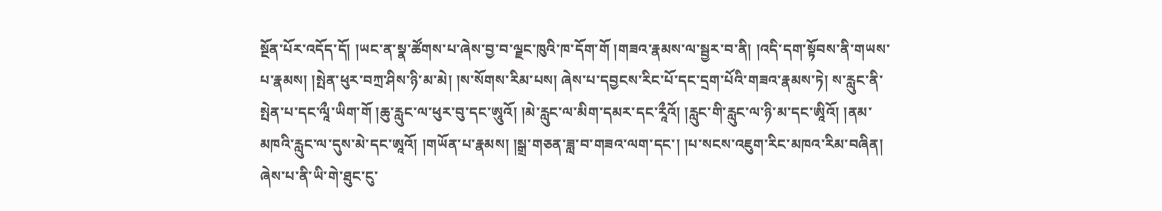སྔོན་པོར་འདོད་དོ། །ཡང་ན་སྣ་ཚོགས་པ་ཞེས་བྱ་བ་ལྗང་ཁུའི་ཁ་དོག་གོ །གཟའ་རྣམས་ལ་སྦྱར་བ་ནི། །འདི་དག་སྟོབས་ནི་གཡས་པ་རྣམས། །སྤེན་ཕུར་བཀྲ་ཤིས་ཉི་མ་མེ། །ས་སོགས་རིམ་པས། ཞེས་པ་དབྱངས་རིང་པོ་དང་དྲག་པོའི་གཟའ་རྣམས་ཏེ། ས་རླུང་ནི་སྤེན་པ་དང་ལཱྀ་ཡིག་གོ །ཆུ་རླུང་ལ་ཕུར་བུ་དང་ཨཱུའོ། །མེ་རླུང་ལ་མིག་དམར་དང་རཱྀའོ། །རླུང་གི་རླུང་ལ་ཉི་མ་དང་ཨཱིའོ། །ནམ་མཁའི་རླུང་ལ་དུས་མེ་དང་ཨཱའོ། །གཡོན་པ་རྣམས། །སྒྲ་གཅན་ཟླ་བ་གཟའ་ལག་དང་། །པ་སངས་འཇུག་རིང་མཁའ་རིམ་བཞིན། ཞེས་པ་ནི་ཡི་གེ་ཐུང་ངུ་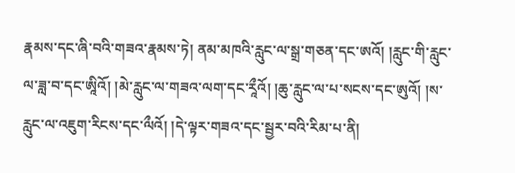རྣམས་དང་ཞི་བའི་གཟའ་རྣམས་ཏེ། ནམ་མཁའི་རླུང་ལ་སྒྲ་གཅན་དང་ཨའོ། །རླུང་གི་རླུང་ལ་ཟླ་བ་དང་ཨཱིའོ། །མེ་རླུང་ལ་གཟའ་ལག་དང་རཱྀའོ། །ཆུ་རླུང་ལ་པ་སངས་དང་ཨུའོ། །ས་རླུང་ལ་འཇུག་རིངས་དང་ལྀའོ། །དེ་ལྟར་གཟའ་དང་སྦྱར་བའི་རིམ་པ་ནི།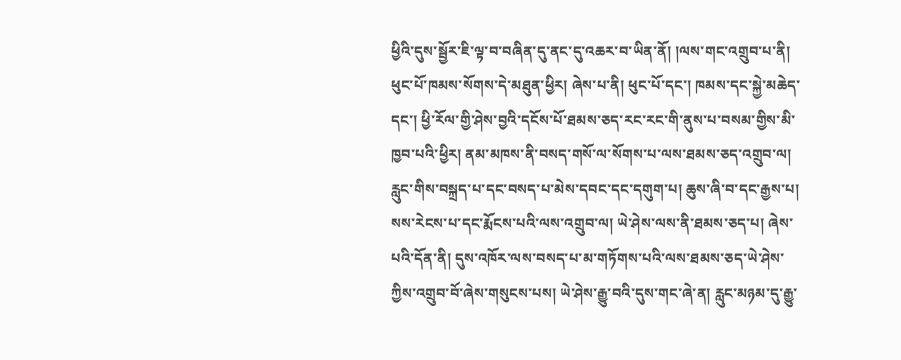ཕྱིའི་དུས་སྦྱོར་ཇི་ལྟ་བ་བཞིན་དུ་ནང་དུ་འཆར་བ་ཡིན་ནོ། །ལས་གང་འགྲུབ་པ་ནི། ཕུང་པོ་ཁམས་སོགས་དེ་མཐུན་ཕྱིར། ཞེས་པ་ནི། ཕུང་པོ་དང་། ཁམས་དང་སྐྱེ་མཆེད་དང་། ཕྱི་རོལ་གྱི་ཤེས་བྱའི་དངོས་པོ་ཐམས་ཅད་རང་རང་གི་ནུས་པ་བསམ་གྱིས་མི་ཁྱབ་པའི་ཕྱིར། ནམ་མཁས་ནི་བསད་གསོ་ལ་སོགས་པ་ལས་ཐམས་ཅད་འགྲུབ་ལ། རླུང་གིས་བསྐྲད་པ་དང་བསད་པ་མེས་དབང་དང་དགུག་པ། ཆུས་ཞི་བ་དང་རྒྱས་པ། སས་རེངས་པ་དང་རྨོངས་པའི་ལས་འགྲུབ་ལ། ཡེ་ཤེས་ལས་ནི་ཐམས་ཅད་པ། ཞེས་པའི་དོན་ནི། དུས་འཁོར་ལས་བསད་པ་མ་གཏོགས་པའི་ལས་ཐམས་ཅད་ཡེ་ཤེས་ཀྱིས་འགྲུབ་བོ་ཞེས་གསུངས་པས། ཡེ་ཤེས་རྒྱུ་བའི་དུས་གང་ཞེ་ན། རླུང་མཉམ་དུ་རྒྱུ་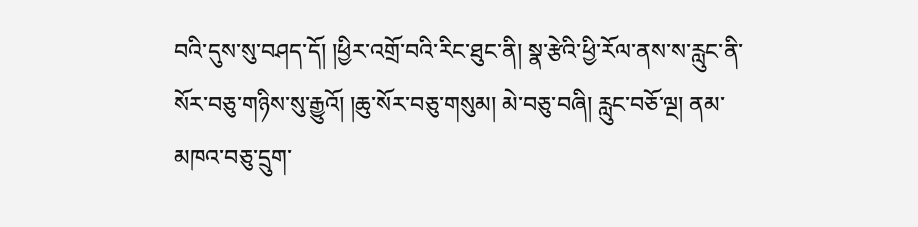བའི་དུས་སུ་བཤད་དོ། །ཕྱིར་འགྲོ་བའི་རིང་ཐུང་ནི། སྣ་རྩེའི་ཕྱི་རོལ་ནས་ས་རླུང་ནི་སོར་བཅུ་གཉིས་སུ་རྒྱུའོ། །ཆུ་སོར་བཅུ་གསུམ། མེ་བཅུ་བཞི། རླུང་བཅོ་ལྔ། ནམ་མཁའ་བཅུ་དྲུག་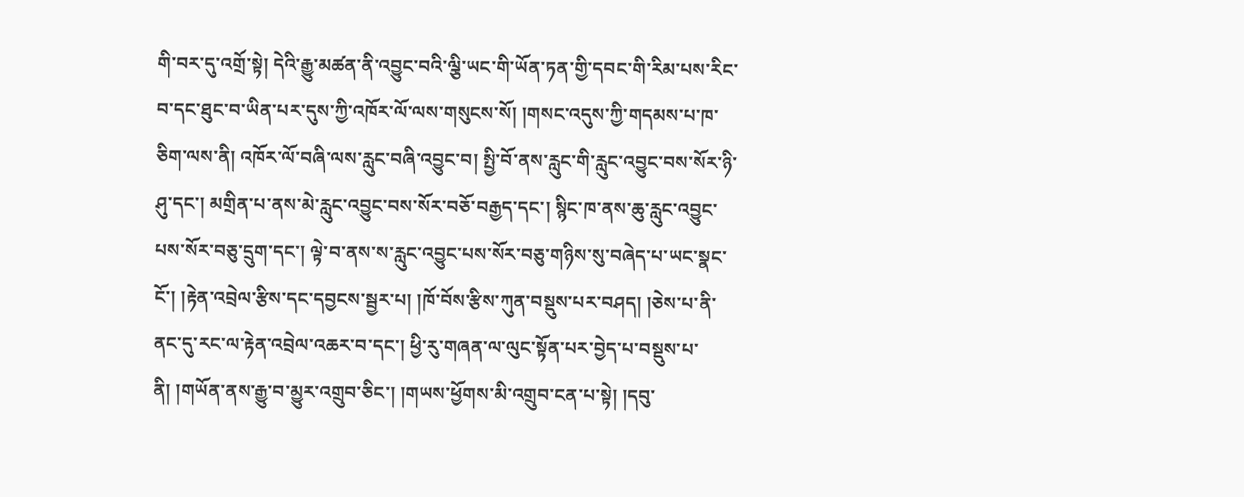གི་བར་དུ་འགྲོ་སྟེ། དེའི་རྒྱུ་མཚན་ནི་འབྱུང་བའི་ལྕི་ཡང་གི་ཡོན་ཏན་གྱི་དབང་གི་རིམ་པས་རིང་བ་དང་ཐུང་བ་ཡིན་པར་དུས་ཀྱི་འཁོར་ལོ་ལས་གསུངས་སོ། །གསང་འདུས་ཀྱི་གདམས་པ་ཁ་ཅིག་ལས་ནི། འཁོར་ལོ་བཞི་ལས་རླུང་བཞི་འབྱུང་བ། སྤྱི་བོ་ནས་རླུང་གི་རླུང་འབྱུང་བས་སོར་ཉི་ཤུ་དང་། མགྲིན་པ་ནས་མེ་རླུང་འབྱུང་བས་སོར་བཅོ་བརྒྱད་དང་། སྙིང་ཁ་ནས་ཆུ་རླུང་འབྱུང་པས་སོར་བཅུ་དྲུག་དང་། ལྟེ་བ་ནས་ས་རླུང་འབྱུང་པས་སོར་བཅུ་གཉིས་སུ་བཞེད་པ་ཡང་སྣང་ངོ་། །རྟེན་འབྲེལ་རྩིས་དང་དབྱངས་སྦྱར་པ། །ཁོ་བོས་རྩིས་ཀུན་བསྡུས་པར་བཤད། །ཅེས་པ་ནི་ནང་དུ་རང་ལ་རྟེན་འབྲེལ་འཆར་བ་དང་། ཕྱི་རུ་གཞན་ལ་ལུང་སྟོན་པར་བྱེད་པ་བསྡུས་པ་ནི། །གཡོན་ནས་རྒྱུ་བ་མྱུར་འགྲུབ་ཅིང་། །གཡས་ཕྱོགས་མི་འགྲུབ་ངན་པ་སྟེ། །དབུ་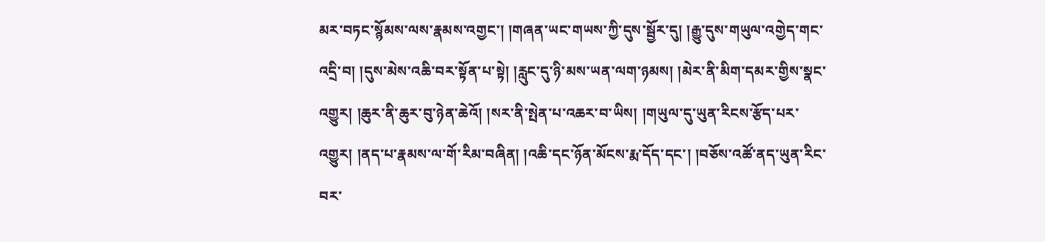མར་བཏང་སྙོམས་ལས་རྣམས་འགྱང་། །གཞན་ཡང་གཡས་ཀྱི་དུས་སྦྱོར་དུ། །རྒྱུ་དུས་གཡུལ་འགྱེད་གང་འདྲི་བ། །དུས་མེས་འཆི་བར་སྟོན་པ་སྟེ། །རླུང་དུ་ཉི་མས་ཡན་ལག་ཉམས། །མེར་ནི་མིག་དམར་གྱིས་སྣང་འགྱུར། །ཆུར་ནི་ཆུར་བུ་ཉེན་ཆེའོ། །སར་ནི་སྤེན་པ་འཆར་བ་ཡིས། །གཡུལ་དུ་ཡུན་རིངས་རྩོད་པར་འགྱུར། །ནད་པ་རྣམས་ལ་གོ་རིམ་བཞིན། །འཆི་དང་ཉོན་མོངས་རྨ་དོད་དང་། །བཅོས་འཚོ་ནད་ཡུན་རིང་བར་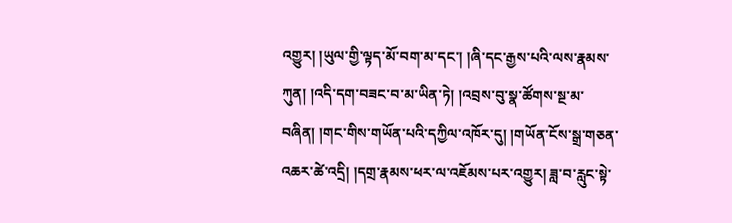འགྱུར། །ཡུལ་གྱི་ལྟད་མོ་བག་མ་དང་། །ཞི་དང་རྒྱས་པའི་ལས་རྣམས་ཀུན། །འདི་དག་བཟང་བ་མ་ཡིན་ཏེ། །འབྲས་བུ་སྣ་ཚོགས་སྔ་མ་བཞིན། །གང་གིས་གཡོན་པའི་དཀྱིལ་འཁོར་དུ། །གཡོན་ངོས་སྒྲ་གཅན་འཆར་ཚེ་འདྲི། །དགྲ་རྣམས་ཕར་ལ་འཇོམས་པར་འགྱུར། ཟླ་བ་རླུང་སྟེ་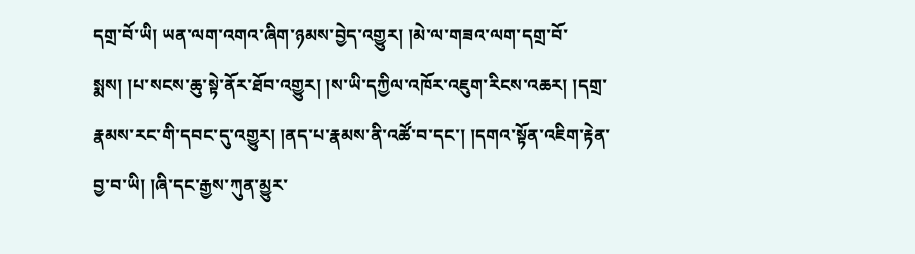དགྲ་བོ་ཡི། ཡན་ལག་འགའ་ཞིག་ཉམས་བྱེད་འགྱུར། །མེ་ལ་གཟའ་ལག་དགྲ་བོ་སྨས། །པ་སངས་ཆུ་སྟེ་ནོར་ཐོབ་འགྱུར། །ས་ཡི་དཀྱིལ་འཁོར་འཇུག་རིངས་འཆར། །དགྲ་རྣམས་རང་གི་དབང་དུ་འགྱུར། །ནད་པ་རྣམས་ནི་འཚོ་བ་དང་། །དགའ་སྟོན་འཇིག་རྟེན་བྱ་བ་ཡི། །ཞི་དང་རྒྱས་ཀུན་མྱུར་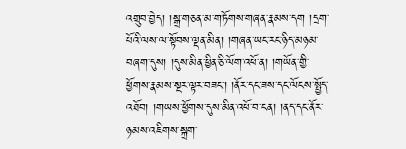འགྲུབ་བྱེད། །སྒྲ་གཅན་མ་གཏོགས་གཞན་རྣམས་དག །དྲག་པོའི་ལས་ལ་སྟོབས་ལྡན་མིན། །གཞན་ཡང་རང་ཉིད་མཉམ་བཞག་དུས། །དུས་མིན་ཕྱིན་ཅི་ལོག་འཕོ་ན། །གཡོན་གྱི་ཕྱོགས་རྣམས་སྔར་ལྟར་བཟང་། །ནོར་དང་ཟས་དང་ལོངས་སྤྱོད་འཐོབ། །གཡས་ཕྱོགས་དུས་མིན་འཕོ་བ་ངན། །ནད་དང་ནོར་ཉམས་འཇིགས་སྐྲག་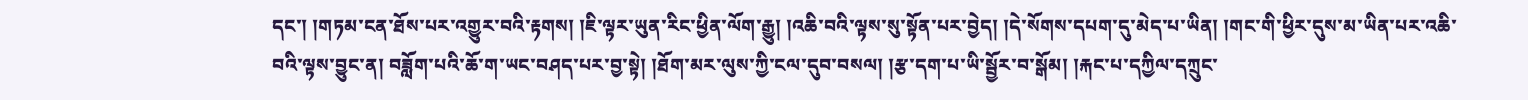དང་། །གཏམ་ངན་ཐོས་པར་འགྱུར་བའི་རྟགས། །ཇི་ལྟར་ཡུན་རིང་ཕྱིན་ལོག་རྒྱུ། །འཆི་བའི་ལྟས་སུ་སྟོན་པར་བྱེད། །དེ་སོགས་དཔག་དུ་མེད་པ་ཡིན། །གང་གི་ཕྱིར་དུས་མ་ཡིན་པར་འཆི་བའི་ལྟས་བྱུང་ན། བཟློག་པའི་ཆོ་ག་ཡང་བཤད་པར་བྱ་སྟེ། །ཐོག་མར་ལུས་ཀྱི་ངལ་དུབ་བསལ། །རྩ་དག་པ་ཡི་སྦྱོར་བ་སྒོམ། །རྐང་པ་དཀྱིལ་དཀྲུང་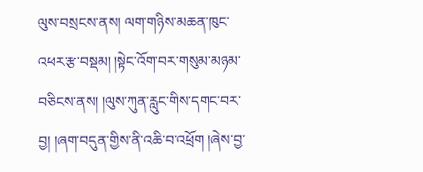ལུས་བསྲངས་ནས། ལག་གཉིས་མཆན་ཁུང་འཕར་རྩ་བསྡམ། །སྟེང་འོག་བར་གསུམ་མཉམ་བཅིངས་ནས། །ལུས་ཀུན་རླུང་གིས་དགང་བར་བྱ། །ཞག་བདུན་གྱིས་ནི་འཆི་བ་འཕྲོག །ཞེས་བྱ་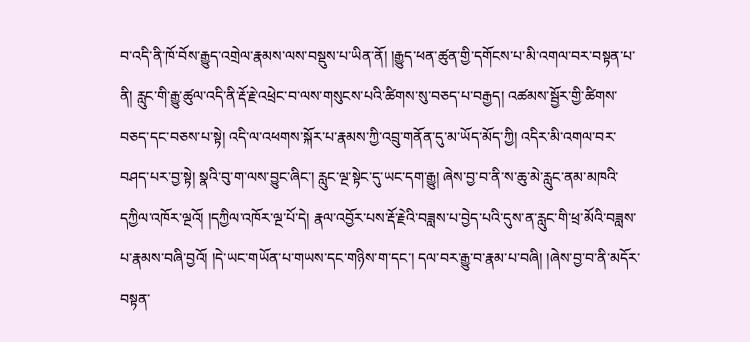བ་འདི་ནི་ཁོ་བོས་རྒྱུད་འགྲེལ་རྣམས་ལས་བསྡུས་པ་ཡིན་ནོ། །རྒྱུད་ཕན་ཚུན་གྱི་དགོངས་པ་མི་འགལ་བར་བསྟན་པ་ནི། རླུང་གི་རྒྱུ་ཚུལ་འདི་ནི་རྡོ་རྗེ་འཕྲེང་བ་ལས་གསུངས་པའི་ཚིགས་སུ་བཅད་པ་བརྒྱད། འཚམས་སྦྱོར་གྱི་ཚིགས་བཅད་དང་བཅས་པ་སྟེ། འདི་ལ་འཕགས་སྐོར་པ་རྣམས་ཀྱི་འབྲུ་གནོན་དུ་མ་ཡོད་མོད་ཀྱི། འདིར་མི་འགལ་བར་བཤད་པར་བྱ་སྟེ། སྣའི་བུ་ག་ལས་བྱུང་ཞིང་། རླུང་ལྔ་སྟེང་དུ་ཡང་དག་རྒྱུ། ཞེས་བྱ་བ་ནི་ས་ཆུ་མེ་རླུང་ནམ་མཁའི་དཀྱིལ་འཁོར་ལྔའོ། །དཀྱིལ་འཁོར་ལྔ་པོ་དེ། རྣལ་འབྱོར་པས་རྡོ་རྗེའི་བཟླས་པ་བྱེད་པའི་དུས་ན་རླུང་གི་ཕྲ་མོའི་བཟླས་པ་རྣམས་བཞི་བྱའོ། །དེ་ཡང་གཡོན་པ་གཡས་དང་གཉིས་ག་དང་། དལ་བར་རྒྱུ་བ་རྣམ་པ་བཞི། །ཞེས་བྱ་བ་ནི་མདོར་བསྟན་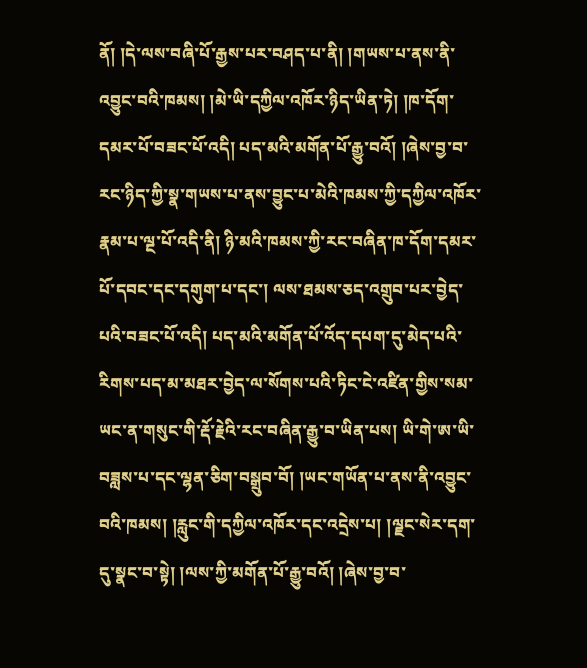ནོ། །དེ་ལས་བཞི་པོ་རྒྱས་པར་བཤད་པ་ནི། །གཡས་པ་ནས་ནི་འབྱུང་བའི་ཁམས། །མེ་ཡི་དཀྱིལ་འཁོར་ཉིད་ཡིན་ཏེ། །ཁ་དོག་དམར་པོ་བཟང་པོ་འདི། པད་མའི་མགོན་པོ་རྒྱུ་བའོ། །ཞེས་བྱ་བ་རང་ཉིད་ཀྱི་སྣ་གཡས་པ་ནས་བྱུང་པ་མེའི་ཁམས་ཀྱི་དཀྱིལ་འཁོར་རྣམ་པ་ལྔ་པོ་འདི་ནི། ཉི་མའི་ཁམས་ཀྱི་རང་བཞིན་ཁ་དོག་དམར་པོ་དབང་དང་དགུག་པ་དང་། ལས་ཐམས་ཅད་འགྲུབ་པར་བྱེད་པའི་བཟང་པོ་འདི། པད་མའི་མགོན་པོ་འོད་དཔག་དུ་མེད་པའི་རིགས་པད་མ་མཐར་བྱེད་ལ་སོགས་པའི་ཏིང་ངེ་འཛིན་གྱིས་སམ་ཡང་ན་གསུང་གི་རྡོ་རྗེའི་རང་བཞིན་རྒྱུ་བ་ཡིན་པས། ཡི་གེ་ཨ་ཡི་བཟླས་པ་དང་ལྷན་ཅིག་བསྒྲུབ་བོ། །ཡང་གཡོན་པ་ནས་ནི་འབྱུང་བའི་ཁམས། །རླུང་གི་དཀྱིལ་འཁོར་དང་འདྲེས་པ། །ལྗང་སེར་དག་དུ་སྣང་བ་སྟེ། །ལས་ཀྱི་མགོན་པོ་རྒྱུ་བའོ། །ཞེས་བྱ་བ་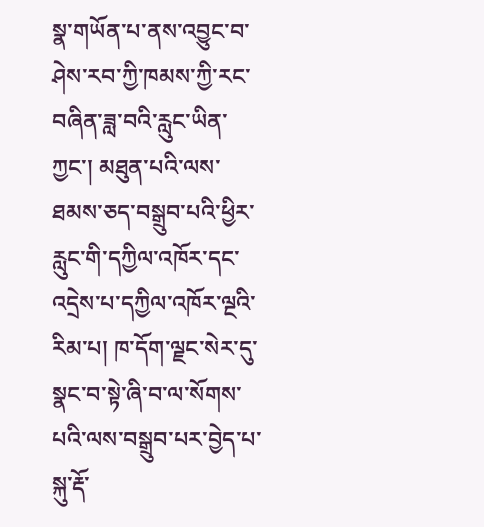སྣ་གཡོན་པ་ནས་འབྱུང་བ་ཤེས་རབ་ཀྱི་ཁམས་ཀྱི་རང་བཞིན་ཟླ་བའི་རླུང་ཡིན་ཀྱང་། མཐུན་པའི་ལས་ཐམས་ཅད་བསྒྲུབ་པའི་ཕྱིར་རླུང་གི་དཀྱིལ་འཁོར་དང་འདྲེས་པ་དཀྱིལ་འཁོར་ལྔའི་རིམ་པ། ཁ་དོག་ལྗང་སེར་དུ་སྣང་བ་སྟེ་ཞི་བ་ལ་སོགས་པའི་ལས་བསྒྲུབ་པར་བྱེད་པ་སྐུ་རྡོ་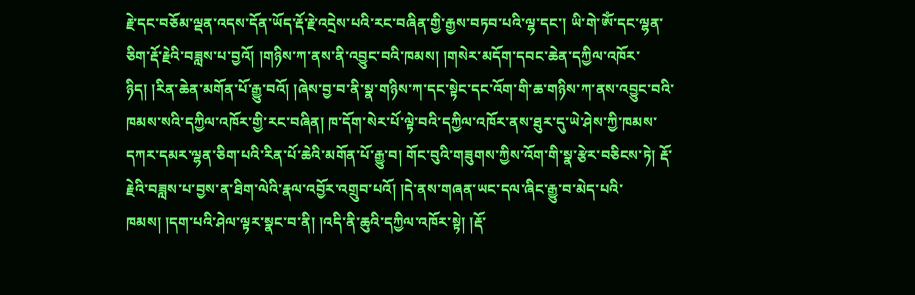རྗེ་དང་བཅོམ་ལྡན་འདས་དོན་ཡོད་རྡོ་རྗེ་འདྲེས་པའི་རང་བཞིན་གྱི་རྒྱས་བཏབ་པའི་ལྷ་དང་། ཡི་གེ་ཨོཾ་དང་ལྷན་ཅིག་རྡོ་རྗེའི་བཟླས་པ་བྱའོ། །གཉིས་ཀ་ནས་ནི་འབྱུང་བའི་ཁམས། །གསེར་མདོག་དབང་ཆེན་དཀྱིལ་འཁོར་ཉིད། །རིན་ཆེན་མགོན་པོ་རྒྱུ་བའོ། །ཞེས་བྱ་བ་ནི་སྣ་གཉིས་ཀ་དང་སྟེང་དང་འོག་གི་ཆ་གཉིས་ཀ་ནས་འབྱུང་བའི་ཁམས་སའི་དཀྱིལ་འཁོར་གྱི་རང་བཞིན། ཁ་དོག་སེར་པོ་ལྟེ་བའི་དཀྱིལ་འཁོར་ནས་ཐུར་དུ་ཡེ་ཤེས་ཀྱི་ཁམས་དཀར་དམར་ལྷན་ཅིག་པའི་རིན་པོ་ཆེའི་མགོན་པོ་རྒྱུ་བ། གོང་བུའི་གཟུགས་ཀྱིས་འོག་གི་སྣ་རྩེར་བཅིངས་ཏེ། རྡོ་རྗེའི་བཟླས་པ་བྱས་ན་ཐིག་ལེའི་རྣལ་འབྱོར་འགྲུབ་པའོ། །དེ་ནས་གཞན་ཡང་དལ་ཞིང་རྒྱུ་བ་མེད་པའི་ཁམས། །དག་པའི་ཤེལ་ལྟར་སྣང་བ་ནི། །འདི་ནི་ཆུའི་དཀྱིལ་འཁོར་སྟེ། །རྡོ་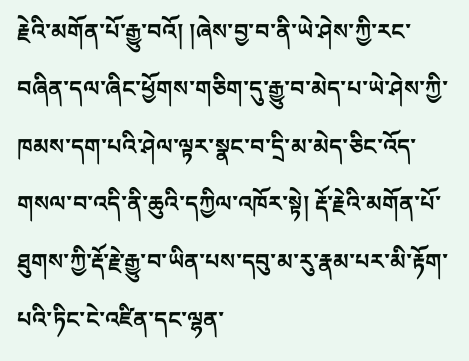རྗེའི་མགོན་པོ་རྒྱུ་བའོ། །ཞེས་བྱ་བ་ནི་ཡེ་ཤེས་ཀྱི་རང་བཞིན་དལ་ཞིང་ཕྱོགས་གཅིག་དུ་རྒྱུ་བ་མེད་པ་ཡེ་ཤེས་ཀྱི་ཁམས་དག་པའི་ཤེལ་ལྟར་སྣང་བ་དྲི་མ་མེད་ཅིང་འོད་གསལ་བ་འདི་ནི་ཆུའི་དཀྱིལ་འཁོར་སྟེ། རྡོ་རྗེའི་མགོན་པོ་ཐུགས་ཀྱི་རྡོ་རྗེ་རྒྱུ་བ་ཡིན་པས་དབུ་མ་རུ་རྣམ་པར་མི་རྟོག་པའི་ཏིང་ངེ་འཛིན་དང་ལྷན་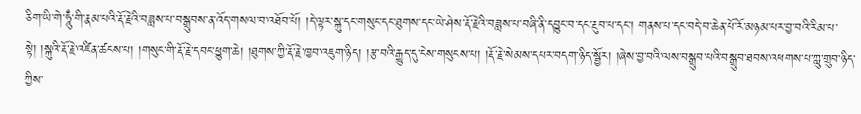ཅིག་ཡི་གེ་ཧཱུྃ་གི་རྣམ་པའི་རྡོ་རྗེའི་བཟླས་པ་བསྒྲུབས་ན་འོད་གསལ་བ་འཐོབ་པོ། །དེ་ལྟར་སྐུ་དང་གསུང་དང་ཐུགས་དང་ཡེ་ཤེས་རྡོ་རྗེའི་བཟླས་པ་བཞི་ནི་དབྱུང་བ་དང་རྔུབ་པ་དང་། གནས་པ་དང་བདེ་བ་ཆེན་པོ་རོ་མཉམ་པར་བྱ་བའི་རིམ་པ་སྟེ། །སྐུའི་རྡོ་རྗེ་འཛིན་ཚངས་པ། །གསུང་གི་རྡོ་རྗེ་དབང་ཕྱུག་ཆེ། །ཐུགས་ཀྱི་རྡོ་རྗེ་ཁྱབ་འཇུག་ཉིད། །རྩ་བའི་རྒྱུད་དུ་ངེས་གསུངས་པ། །རྡོ་རྗེ་སེམས་དཔར་བདག་ཉིད་སྦྱོར། །ཞེས་བྱ་བའི་ལས་བསྒྲུབ་པའི་བསྒྲུབ་ཐབས་འཕགས་པ་ཀླུ་གྲུབ་ཉིད་ཀྱིས་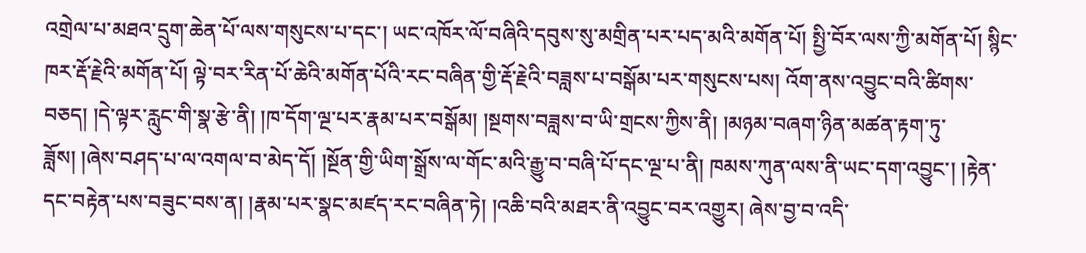འགྲེལ་པ་མཐའ་དྲུག་ཆེན་པོ་ལས་གསུངས་པ་དང་། ཡང་འཁོར་ལོ་བཞིའི་དབུས་སུ་མགྲིན་པར་པད་མའི་མགོན་པོ། སྤྱི་བོར་ལས་ཀྱི་མགོན་པོ། སྙིང་ཁར་རྡོ་རྗེའི་མགོན་པོ། ལྟེ་བར་རིན་པོ་ཆེའི་མགོན་པོའི་རང་བཞིན་གྱི་རྡོ་རྗེའི་བཟླས་པ་བསྒོམ་པར་གསུངས་པས། འོག་ནས་འབྱུང་བའི་ཚིགས་བཅད། །དེ་ལྟར་རླུང་གི་སྣ་རྩེ་ནི། །ཁ་དོག་ལྔ་པར་རྣམ་པར་བསྒོམ། །སྔགས་བཟླས་བ་ཡི་གྲངས་ཀྱིས་ནི། །མཉམ་བཞག་ཉིན་མཚན་རྟག་ཏུ་ཟློས། །ཞེས་བཤད་པ་ལ་འགལ་བ་མེད་དོ། །སྔོན་གྱི་ཡིག་སྒྲོས་ལ་གོང་མའི་རྒྱུ་བ་བཞི་པོ་དང་ལྔ་པ་ནི། ཁམས་ཀུན་ལས་ནི་ཡང་དག་འབྱུང་། །རྟེན་དང་བརྟེན་པས་བཟུང་བས་ན། །རྣམ་པར་སྣང་མཛད་རང་བཞིན་ཏེ། །འཆི་བའི་མཐར་ནི་འབྱུང་བར་འགྱུར། ཞེས་བྱ་བ་འདི་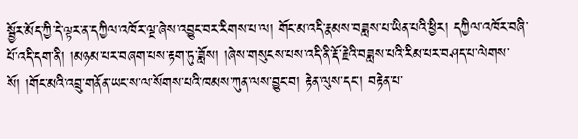སྦྱོར་མོད་ཀྱི་དེ་ལྟར་ན་དཀྱིལ་འཁོར་ལྔ་ཞེས་འབྱུང་བར་རིགས་པ་ལ། གོང་མ་འདི་རྣམས་བཟླས་པ་ཡིན་པའི་ཕྱིར། དཀྱིལ་འཁོར་བཞི་པོ་འདི་དག་ནི། །མཉམ་པར་བཞག་པས་རྟག་ཏུ་ཟློས། །ཞེས་གསུངས་པས་འདི་ནི་རྡོ་རྗེའི་བཟླས་པའི་རིམ་པར་བཤད་པ་ལེགས་སོ། །གོང་མའི་འབྲུ་གནོན་ཡང་ས་ལ་སོགས་པའི་ཁམས་ཀུན་ལས་བྱུང་བ། རྟེན་ལུས་དང་། བརྟེན་པ་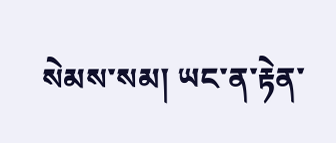སེམས་སམ། ཡང་ན་རྟེན་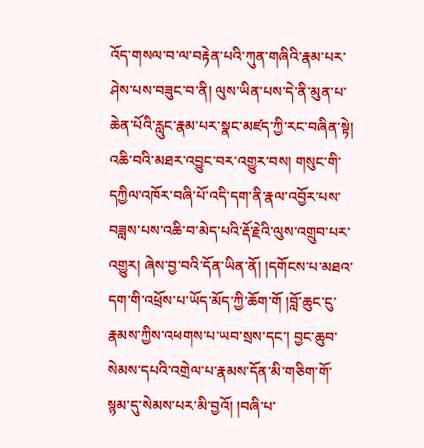འོད་གསལ་བ་ལ་བརྟེན་པའི་ཀུན་གཞིའི་རྣམ་པར་ཤེས་པས་བཟུང་བ་ནི། ལུས་ཡིན་པས་དེ་ནི་མུན་པ་ཆེན་པོའི་རླུང་རྣམ་པར་སྣང་མཛད་ཀྱི་རང་བཞིན་སྟེ། འཆི་བའི་མཐར་འབྱུང་བར་འགྱུར་བས། གསུང་གི་དཀྱིལ་འཁོར་བཞི་པོ་འདི་དག་ནི་རྣལ་འབྱོར་པས་བཟླས་པས་འཆི་བ་མེད་པའི་རྡོ་རྗེའི་ལུས་འགྲུབ་པར་འགྱུར། ཞེས་བྱ་བའི་དོན་ཡིན་ནོ། །དགོངས་པ་མཐའ་དག་གི་འཕྲོས་པ་ཡོད་མོད་ཀྱི་ཆོག་གོ །བློ་ཆུང་ངུ་རྣམས་ཀྱིས་འཕགས་པ་ཡབ་སྲས་དང་། བྱང་ཆུབ་སེམས་དཔའི་འགྲེལ་པ་རྣམས་དོན་མི་གཅིག་གོ་སྙམ་དུ་སེམས་པར་མི་བྱའོ། །བཞི་པ་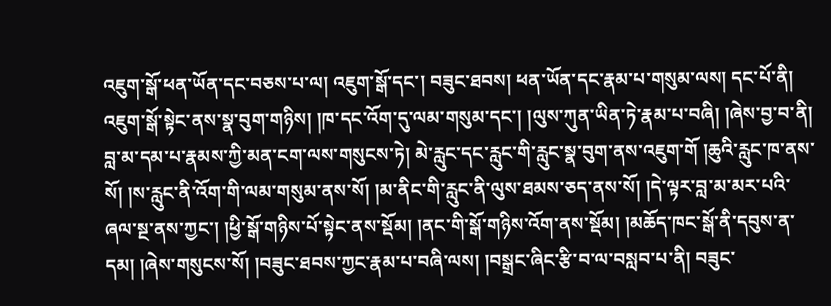འཇུག་སྒོ་ཕན་ཡོན་དང་བཅས་པ་ལ། འཇུག་སྒོ་དང་། བཟུང་ཐབས། ཕན་ཡོན་དང་རྣམ་པ་གསུམ་ལས། དང་པོ་ནི། འཇུག་སྒོ་སྟེང་ནས་སྣ་བུག་གཉིས། །ཁ་དང་འོག་དུ་ལམ་གསུམ་དང་། །ལུས་ཀུན་ཡིན་ཏེ་རྣམ་པ་བཞི། །ཞེས་བྱ་བ་ནི། བླ་མ་དམ་པ་རྣམས་ཀྱི་མན་ངག་ལས་གསུངས་ཏེ། མེ་རླུང་དང་རླུང་གི་རླུང་སྣ་བུག་ནས་འཇུག་གོ །ཆུའི་རླུང་ཁ་ནས་སོ། །ས་རླུང་ནི་འོག་གི་ལམ་གསུམ་ནས་སོ། །མ་ནིང་གི་རླུང་ནི་ལུས་ཐམས་ཅད་ནས་སོ། །དེ་ལྟར་བླ་མ་མར་པའི་ཞལ་སྔ་ནས་ཀྱང་། །ཕྱི་སྒོ་གཉིས་པོ་སྟེང་ནས་སྡོམ། །ནང་གི་སྒོ་གཉིས་འོག་ནས་སྡོམ། །མཆོད་ཁང་སྒོ་ནི་དབུས་ན་དམ། །ཞེས་གསུངས་སོ། །བཟུང་ཐབས་ཀྱང་རྣམ་པ་བཞི་ལས། །བསྒྲང་ཞིང་རྩི་བ་ལ་བསླབ་པ་ནི། བཟུང་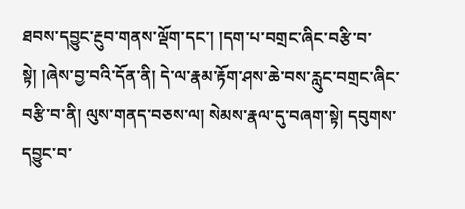ཐབས་དབྱུང་རྔུབ་གནས་ལྡོག་དང་། །དག་པ་བགྲང་ཞིང་བརྩི་བ་སྟེ། །ཞེས་བྱ་བའི་དོན་ནི། དེ་ལ་རྣམ་རྟོག་ཤས་ཆེ་བས་རླུང་བགྲང་ཞིང་བརྩི་བ་ནི། ལུས་གནད་བཅས་ལ། སེམས་རྣལ་དུ་བཞག་སྟེ། དབུགས་དབྱུང་བ་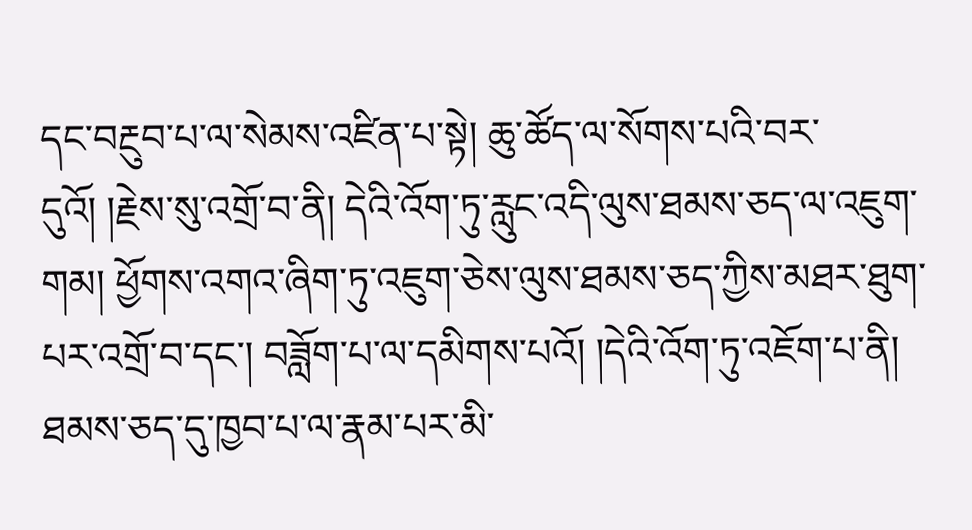དང་བརྔུབ་པ་ལ་སེམས་འཛིན་པ་སྟེ། ཆུ་ཚོད་ལ་སོགས་པའི་བར་དུའོ། །རྗེས་སུ་འགྲོ་བ་ནི། དེའི་འོག་ཏུ་རླུང་འདི་ལུས་ཐམས་ཅད་ལ་འཇུག་གམ། ཕྱོགས་འགའ་ཞིག་ཏུ་འཇུག་ཅེས་ལུས་ཐམས་ཅད་ཀྱིས་མཐར་ཐུག་པར་འགྲོ་བ་དང་། བཟློག་པ་ལ་དམིགས་པའོ། །དེའི་འོག་ཏུ་འཇོག་པ་ནི། ཐམས་ཅད་དུ་ཁྱབ་པ་ལ་རྣམ་པར་མི་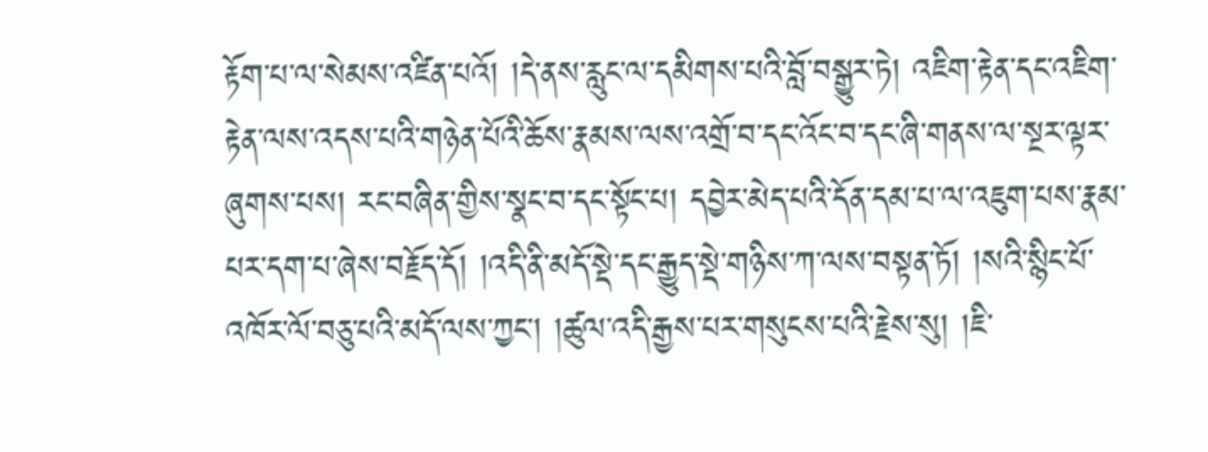རྟོག་པ་ལ་སེམས་འཛིན་པའོ། །དེ་ནས་རླུང་ལ་དམིགས་པའི་བློ་བསྒྱུར་ཏེ། འཇིག་རྟེན་དང་འཇིག་རྟེན་ལས་འདས་པའི་གཉེན་པོའི་ཆོས་རྣམས་ལས་འགྲོ་བ་དང་འོང་བ་དང་ཞི་གནས་ལ་སྔར་ལྟར་ཞུགས་པས། རང་བཞིན་གྱིས་སྣང་བ་དང་སྟོང་པ། དབྱེར་མེད་པའི་དོན་དམ་པ་ལ་འཇུག་པས་རྣམ་པར་དག་པ་ཞེས་བརྗོད་དོ། །འདི་ནི་མདོ་སྡེ་དང་རྒྱུད་སྡེ་གཉིས་ཀ་ལས་བསྟན་ཏོ། །སའི་སྙིང་པོ་འཁོར་ལོ་བཅུ་པའི་མདོ་ལས་ཀྱང་། །ཚུལ་འདི་རྒྱས་པར་གསུངས་པའི་རྗེས་སུ། །ཇི་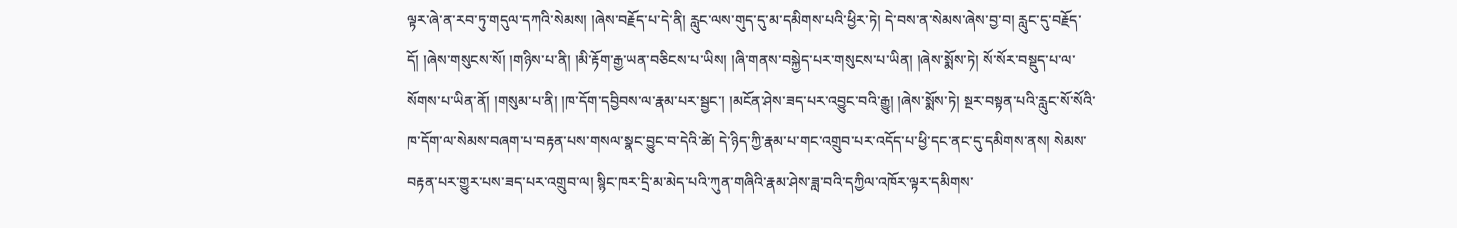ལྟར་ཞེ་ན་རབ་ཏུ་གདུལ་དཀའི་སེམས། །ཞེས་བརྗོད་པ་དེ་ནི། རླུང་ལས་གུད་དུ་མ་དམིགས་པའི་ཕྱིར་ཏེ། དེ་བས་ན་སེམས་ཞེས་བྱ་བ། རླུང་དུ་བརྗོད་དོ། །ཞེས་གསུངས་སོ། །གཉིས་པ་ནི། །མི་རྟོག་རྒྱ་ཡན་བཅིངས་པ་ཡིས། །ཞི་གནས་བསྐྱེད་པར་གསུངས་པ་ཡིན། །ཞེས་སྨོས་ཏེ། སོ་སོར་བསྡུད་པ་ལ་སོགས་པ་ཡིན་ནོ། །གསུམ་པ་ནི། །ཁ་དོག་དབྱིབས་ལ་རྣམ་པར་སྦྱང་། །མངོན་ཤེས་ཟད་པར་འབྱུང་བའི་རྒྱུ། །ཞེས་སྨོས་ཏེ། སྔར་བསྟན་པའི་རླུང་སོ་སོའི་ཁ་དོག་ལ་སེམས་བཞག་པ་བརྟན་པས་གསལ་སྣང་བྱུང་བ་དེའི་ཚེ། དེ་ཉིད་ཀྱི་རྣམ་པ་གང་འགྲུབ་པར་འདོད་པ་ཕྱི་དང་ནང་དུ་དམིགས་ནས། སེམས་བརྟན་པར་གྱུར་པས་ཟད་པར་འགྲུབ་ལ། སྙིང་ཁར་དྲི་མ་མེད་པའི་ཀུན་གཞིའི་རྣམ་ཤེས་ཟླ་བའི་དཀྱིལ་འཁོར་ལྟར་དམིགས་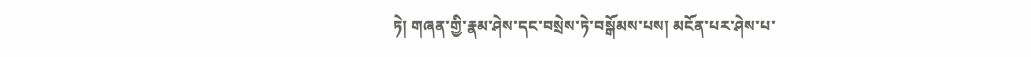ཏེ། གཞན་གྱི་རྣམ་ཤེས་དང་བསྲེས་ཏེ་བསྒོམས་པས། མངོན་པར་ཤེས་པ་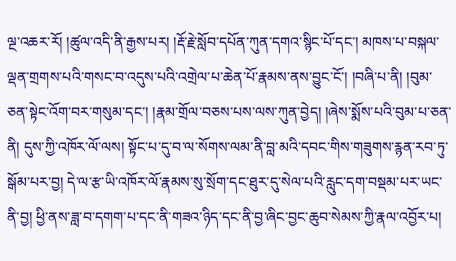ལྔ་འཆར་རོ། །ཚུལ་འདི་ནི་རྒྱས་པར། །རྡོ་རྗེ་སློབ་དཔོན་ཀུན་དགའ་སྙིང་པོ་དང་། མཁས་པ་བསྐལ་ལྡན་གྲགས་པའི་གསང་བ་འདུས་པའི་འགྲེལ་པ་ཆེན་པོ་རྣམས་ནས་བྱུང་ངོ་། །བཞི་པ་ནི། །བུམ་ཅན་སྟེང་འོག་བར་གསུམ་དང་། །རྣམ་གྲོལ་བཅས་པས་ལས་ཀུན་བྱེད། །ཞེས་སྨོས་པའི་བུམ་པ་ཅན་ནི། དུས་ཀྱི་འཁོར་ལོ་ལས། སྟོང་པ་དུ་བ་ལ་སོགས་ལམ་ནི་བླ་མའི་དབང་གིས་གཟུགས་རྙན་རབ་ཏུ་སྒོམ་པར་བྱ། དེ་ལ་རྩ་ཡི་འཁོར་ལོ་རྣམས་སུ་སྲོག་དང་ཐུར་དུ་སེལ་པའི་རླུང་དག་བསྡམ་པར་ཡང་ནི་བྱ། ཕྱི་ནས་ཟླ་བ་དགག་པ་དང་ནི་གཟའ་ཉིད་དང་ནི་བྱ་ཞིང་བྱང་ཆུབ་སེམས་ཀྱི་རྣལ་འབྱོར་པ།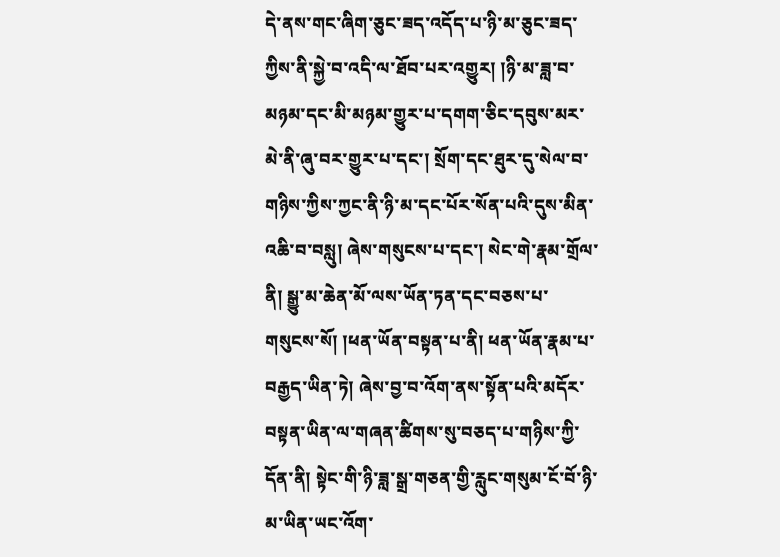དེ་ནས་གང་ཞིག་ཅུང་ཟད་འདོད་པ་ཉི་མ་ཅུང་ཟད་ཀྱིས་ནི་སྐྱེ་བ་འདི་ལ་ཐོབ་པར་འགྱུར། །ཉི་མ་ཟླ་བ་མཉམ་དང་མི་མཉམ་གྱུར་པ་དགག་ཅིང་དབུས་མར་མེ་ནི་ཞུ་བར་གྱུར་པ་དང་། སྲོག་དང་ཐུར་དུ་སེལ་བ་གཉིས་ཀྱིས་ཀྱང་ནི་ཉི་མ་དང་པོར་སོན་པའི་དུས་མིན་འཆི་བ་བསླུ། ཞེས་གསུངས་པ་དང་། སེང་གེ་རྣམ་གྲོལ་ནི། སྒྱུ་མ་ཆེན་མོ་ལས་ཡོན་ཏན་དང་བཅས་པ་གསུངས་སོ། །ཕན་ཡོན་བསྟན་པ་ནི། ཕན་ཡོན་རྣམ་པ་བརྒྱད་ཡིན་ཏེ། ཞེས་བྱ་བ་འོག་ནས་སྟོན་པའི་མདོར་བསྟན་ཡིན་ལ་གཞན་ཚིགས་སུ་བཅད་པ་གཉིས་ཀྱི་དོན་ནི། སྟེང་གི་ཉི་ཟླ་སྒྲ་གཅན་གྱི་རླུང་གསུམ་ངོ་བོ་ཉི་མ་ཡིན་ཡང་འོག་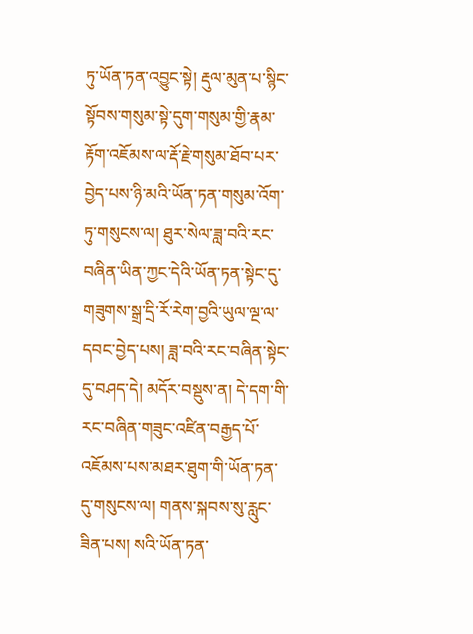ཏུ་ཡོན་ཏན་འབྱུང་སྟེ། རྡུལ་མུན་པ་སྙིང་སྟོབས་གསུམ་སྟེ་དུག་གསུམ་གྱི་རྣམ་རྟོག་འཇོམས་ལ་རྡོ་རྗེ་གསུམ་ཐོབ་པར་བྱེད་པས་ཉི་མའི་ཡོན་ཏན་གསུམ་འོག་ཏུ་གསུངས་ལ། ཐུར་སེལ་ཟླ་བའི་རང་བཞིན་ཡིན་ཀྱང་དེའི་ཡོན་ཏན་སྟེང་དུ་གཟུགས་སྒྲ་དྲི་རོ་རེག་བྱའི་ཡུལ་ལྔ་ལ་དབང་བྱེད་པས། ཟླ་བའི་རང་བཞིན་སྟེང་དུ་བཤད་དེ། མདོར་བསྡུས་ན། དེ་དག་གི་རང་བཞིན་གཟུང་འཛིན་བརྒྱད་པོ་འཇོམས་པས་མཐར་ཐུག་གི་ཡོན་ཏན་དུ་གསུངས་ལ། གནས་སྐབས་སུ་རླུང་ཟིན་པས། སའི་ཡོན་ཏན་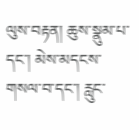ལུས་བརྟན། ཆུས་སྣུམ་པ་དང་། མེས་མདངས་གསལ་བ་དང་། རླུང་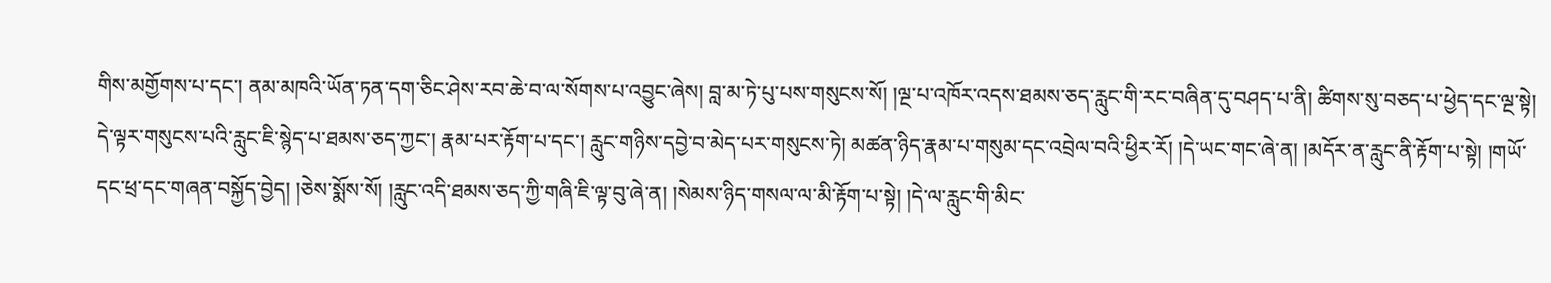གིས་མགྱོགས་པ་དང་། ནམ་མཁའི་ཡོན་ཏན་དག་ཅིང་ཤེས་རབ་ཆེ་བ་ལ་སོགས་པ་འབྱུང་ཞེས། བླ་མ་ཏེ་པུ་པས་གསུངས་སོ། །ལྔ་པ་འཁོར་འདས་ཐམས་ཅད་རླུང་གི་རང་བཞིན་དུ་བཤད་པ་ནི། ཚིགས་སུ་བཅད་པ་ཕྱེད་དང་ལྔ་སྟེ། དེ་ལྟར་གསུངས་པའི་རླུང་ཇི་སྙེད་པ་ཐམས་ཅད་ཀྱང་། རྣམ་པར་རྟོག་པ་དང་། རླུང་གཉིས་དབྱེ་བ་མེད་པར་གསུངས་ཏེ། མཚན་ཉིད་རྣམ་པ་གསུམ་དང་འབྲེལ་བའི་ཕྱིར་རོ། །དེ་ཡང་གང་ཞེ་ན། །མདོར་ན་རླུང་ནི་རྟོག་པ་སྟེ། །གཡོ་དང་ཕྲ་དང་གཞན་བསྐྱོད་བྱེད། །ཅེས་སྨོས་སོ། །རླུང་འདི་ཐམས་ཅད་ཀྱི་གཞི་ཇི་ལྟ་བུ་ཞེ་ན། །སེམས་ཉིད་གསལ་ལ་མི་རྟོག་པ་སྟེ། །དེ་ལ་རླུང་གི་མིང་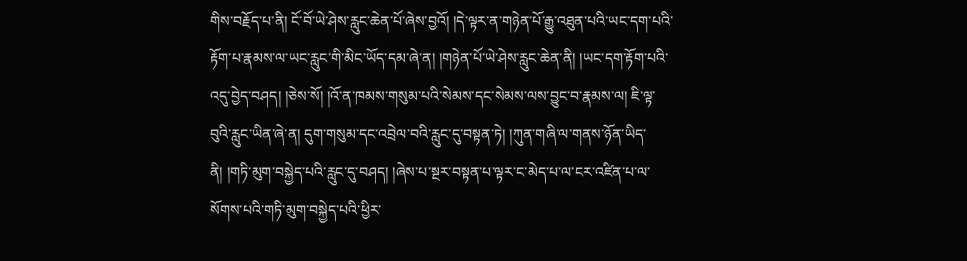གིས་བརྗོད་པ་ནི། ངོ་བོ་ཡེ་ཤེས་རླུང་ཆེན་པོ་ཞེས་བྱའོ། །དེ་ལྟར་ན་གཉེན་པོ་རྒྱུ་འཐུན་པའི་ཡང་དག་པའི་རྟོག་པ་རྣམས་ལ་ཡང་རླུང་གི་མིང་ཡོད་དམ་ཞེ་ན། །གཉེན་པོ་ཡེ་ཤེས་རླུང་ཆེན་ནི། །ཡང་དག་རྟོག་པའི་འདུ་བྱེད་བཤད། །ཅེས་སོ། །འོ་ན་ཁམས་གསུམ་པའི་སེམས་དང་སེམས་ལས་བྱུང་བ་རྣམས་ལ། ཇི་ལྟ་བུའི་རླུང་ཡིན་ཞེ་ན། དུག་གསུམ་དང་འབྲེལ་བའི་རླུང་དུ་བསྟན་ཏེ། །ཀུན་གཞི་ལ་གནས་ཉོན་ཡིད་ནི། །གཏི་མུག་བསྐྱེད་པའི་རླུང་དུ་བཤད། །ཞེས་པ་སྔར་བསྟན་པ་ལྟར་ང་མེད་པ་ལ་ངར་འཛིན་པ་ལ་སོགས་པའི་གཏི་མུག་བསྐྱེད་པའི་ཕྱིར་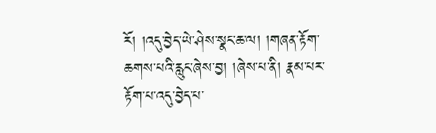རོ། །འདུ་བྱེད་ཡེ་ཤེས་སྣང་ཆ་ལ། །གཞན་རྟོག་ཆགས་པའི་རླུང་ཞེས་བྱ། །ཞེས་པ་ནི། རྣམ་པར་རྟོག་པ་འདུ་བྱེད་པ་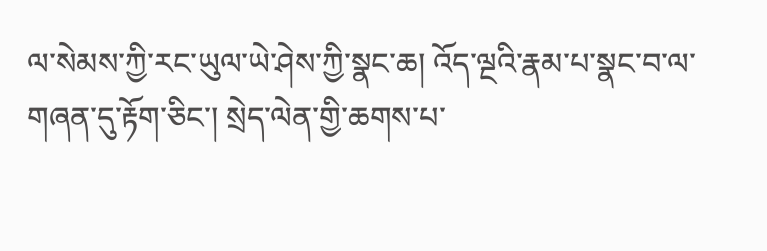ལ་སེམས་ཀྱི་རང་ཡུལ་ཡེ་ཤེས་ཀྱི་སྣང་ཆ། འོད་ལྔའི་རྣམ་པ་སྣང་བ་ལ་གཞན་དུ་རྟོག་ཅིང་། སྲེད་ལེན་གྱི་ཆགས་པ་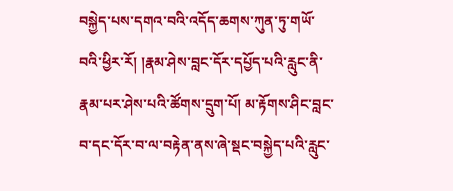བསྐྱེད་པས་དགའ་བའི་འདོད་ཆགས་ཀུན་ཏུ་གཡོ་བའི་ཕྱིར་རོ། །རྣམ་ཤེས་བླང་དོར་དཔྱོད་པའི་རླུང་ནི་རྣམ་པར་ཤེས་པའི་ཚོགས་དྲུག་པོ། མ་རྟོགས་ཤིང་བླང་བ་དང་དོར་བ་ལ་བརྟེན་ནས་ཞེ་སྡང་བསྐྱེད་པའི་རླུང་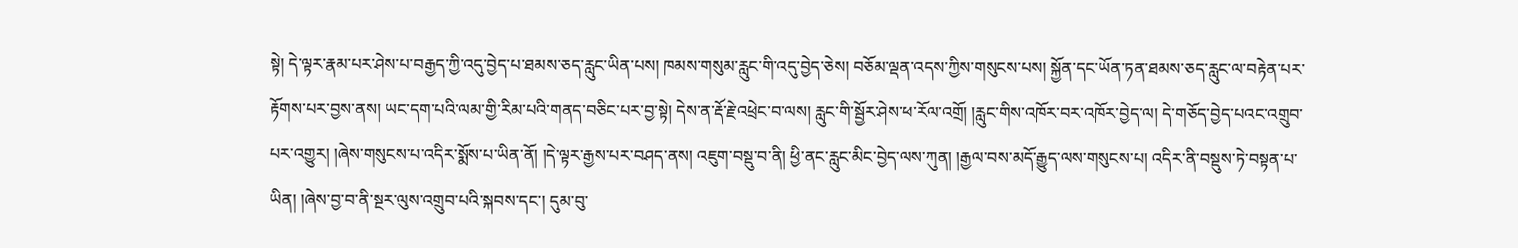སྟེ། དེ་ལྟར་རྣམ་པར་ཤེས་པ་བརྒྱད་ཀྱི་འདུ་བྱེད་པ་ཐམས་ཅད་རླུང་ཡིན་པས། ཁམས་གསུམ་རླུང་གི་འདུ་བྱེད་ཅེས། བཅོམ་ལྡན་འདས་ཀྱིས་གསུངས་པས། སྐྱོན་དང་ཡོན་ཏན་ཐམས་ཅད་རླུང་ལ་བརྟེན་པར་རྟོགས་པར་བྱས་ནས། ཡང་དག་པའི་ལམ་གྱི་རིམ་པའི་གནད་བཅིང་པར་བྱ་སྟེ། དེས་ན་རྡོ་རྗེ་འཕྲེང་བ་ལས། རླུང་གི་སྦྱོར་ཤེས་ཕ་རོལ་འགྲོ། །རླུང་གིས་འཁོར་བར་འཁོར་བྱེད་ལ། དེ་གཅོད་བྱེད་པའང་འགྲུབ་པར་འགྱུར། །ཞེས་གསུངས་པ་འདིར་སྨོས་པ་ཡིན་ནོ། །དེ་ལྟར་རྒྱས་པར་བཤད་ནས། འཇུག་བསྡུ་བ་ནི། ཕྱི་ནང་རླུང་མིང་བྱེད་ལས་ཀུན། །རྒྱལ་བས་མདོ་རྒྱུད་ལས་གསུངས་པ། འདིར་ནི་བསྡུས་ཏེ་བསྟན་པ་ཡིན། །ཞེས་བྱ་བ་ནི་སྔར་ལུས་འགྲུབ་པའི་སྐབས་དང་། དུམ་བུ་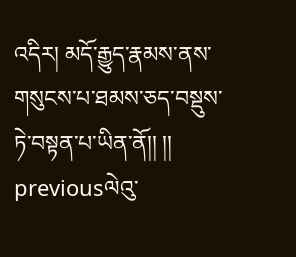འདིར། མདོ་རྒྱུད་རྣམས་ནས་གསུངས་པ་ཐམས་ཅད་བསྡུས་ཏེ་བསྟན་པ་ཡིན་ནོ།། །།
previousལེའུ་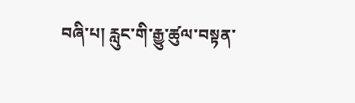བཞི་པ། རླུང་གི་རྒྱུ་ཚུལ་བསྟན་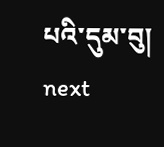པའི་དུམ་བུ། next